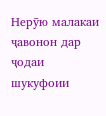Нерӯю малакаи ҷавонон дар ҷодаи шукуфоии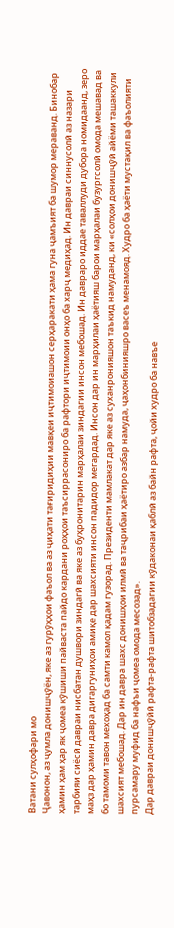Ватани сулҳофари мо
Ҷавонон, аз ҷумла донишҷӯён, яке аз гурӯҳҳои фаъол ва аз ҷиҳати тағиридиҳии мавқеи иҷтимоиашон серҳаракати ҳама гуна ҷамъият ба шумор мераванд. Бинобар ҳамин ҳам ҳар як ҷомеа кӯшиши пайваста пайдо кардани роҳҳои таъсиррасониро ба рафтори иҷтимоии онҳо ба харҷ медиҳад. Ин давраи синнусолӣ аз назари тарбияи сиёсӣ давраи нисбатан душвори зиндагӣ ва яке аз буҳронитарин марҳалаи зиндагии инсон мебошад. Ин давраро иддае таваллуди дубора номидаанд, зеро маҳз дар ҳамин давра дигаргуниҳои амиқе дар шахсияти инсон падидор мегардад. Инсон дар ин марҳилаи ҳаётияш барои марҳалаи бузургсолӣ омода мешавад ва бо тамоми тавон мехоҳад ба самти камол қадам гузорад. Президенти мамлакат дар яке аз суханронияшон таъкид намуданд, ки «солҳои донишҷӯӣ айёми ташаккули шахсият мебошад. Дар ин давра шахс донишҳои илмӣ ва таҷрибаи ҳаётиро азбар намуда, ҷаҳонбинияшро васеъ менамояд. Худро ба ҳаёти мустақил ва фаъолияти пурсамару муфид ба нафъи ҷомеа омода месозад».
Дар давраи донишҷӯйӣ рафта-рафта шитобзадагии кӯдаконаи қаблӣ аз байн рафта, ҷойи худро ба навъе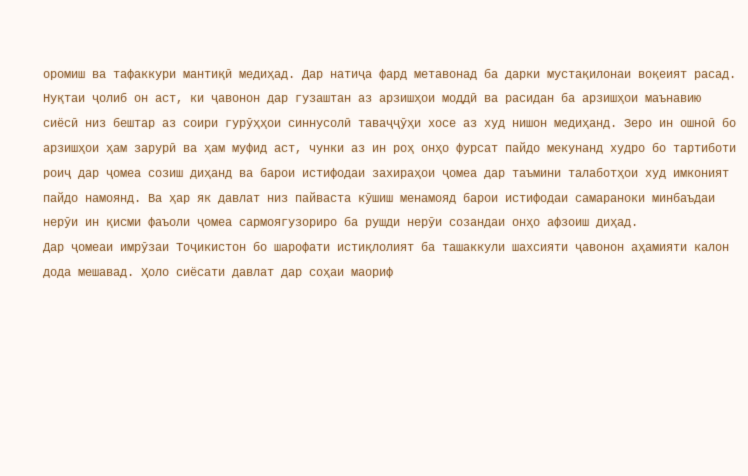оромиш ва тафаккури мантиқӣ медиҳад. Дар натиҷа фард метавонад ба дарки мустақилонаи воқеият расад. Нуқтаи ҷолиб он аст, ки ҷавонон дар гузаштан аз арзишҳои моддӣ ва расидан ба арзишҳои маънавию сиёсӣ низ бештар аз соири гурӯҳҳои синнусолӣ таваҷҷӯҳи хосе аз худ нишон медиҳанд. Зеро ин ошноӣ бо арзишҳои ҳам зарурӣ ва ҳам муфид аст, чунки аз ин роҳ онҳо фурсат пайдо мекунанд худро бо тартиботи роиҷ дар ҷомеа созиш диҳанд ва барои истифодаи захираҳои ҷомеа дар таъмини талаботҳои худ имконият пайдо намоянд. Ва ҳар як давлат низ пайваста кӯшиш менамояд барои истифодаи самараноки минбаъдаи нерӯи ин қисми фаъоли ҷомеа сармоягузориро ба рушди нерӯи созандаи онҳо афзоиш диҳад.
Дар ҷомеаи имрӯзаи Тоҷикистон бо шарофати истиқлолият ба ташаккули шахсияти ҷавонон аҳамияти калон дода мешавад. Ҳоло сиёсати давлат дар соҳаи маориф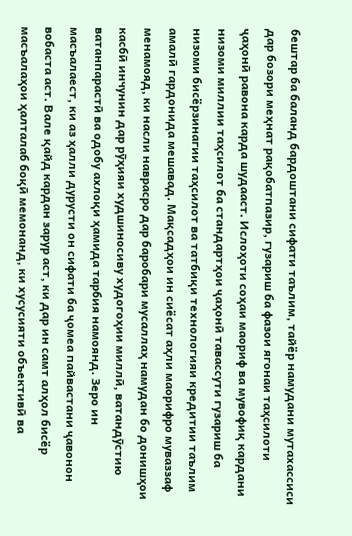бештар ба баланд бардоштани сифати таълим, тайёр намудани мутахассиси дар бозори меҳнат рақобатпазир, гузариш ба фазои ягонаи таҳсилоти ҷаҳонӣ равона карда шудааст. Ислоҳоти соҳаи маориф ва мувофиқ кардани низоми миллии таҳсилот ба стандартҳои ҷаҳонӣ тавассути гузариш ба низоми бисёрзинагии таҳсилот ва татбиқи технологияи кредитии таълим амалӣ гардонида мешавад. Мақсадҳои ин сиёсат аҳли маорифро муваззаф менамояд, ки насли наврасро дар баробари мусаллаҳ намудан бо донишҳои касбӣ инчунин дар рӯҳияи худшиносиву худогоҳии миллӣ, ватандӯстию ватанпарастӣ ва одобу ахлоқи ҳамида тарбия намоянд. Зеро ин масъалаест, ки аз ҳалли дурусти он сифати ба ҷомеа пайвастани ҷавонон вобаста аст. Вале қайд кардан зарур аст, ки дар ин самт алҳол бисёр масъалаҳои ҳалталаб боқӣ мемонанд, ки хусусияти объективӣ ва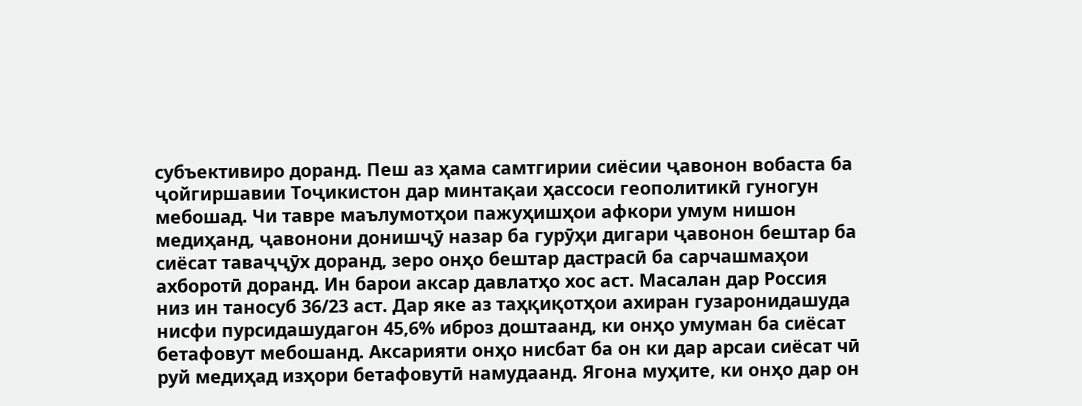субъективиро доранд. Пеш аз ҳама самтгирии сиёсии ҷавонон вобаста ба ҷойгиршавии Тоҷикистон дар минтақаи ҳассоси геополитикӣ гуногун мебошад. Чи тавре маълумотҳои пажуҳишҳои афкори умум нишон медиҳанд, ҷавонони донишҷӯ назар ба гурӯҳи дигари ҷавонон бештар ба сиёсат таваҷҷӯх доранд, зеро онҳо бештар дастрасӣ ба сарчашмаҳои ахборотӣ доранд. Ин барои аксар давлатҳо хос аст. Масалан дар Россия низ ин таносуб 36/23 аст. Дар яке аз таҳқиқотҳои ахиран гузаронидашуда нисфи пурсидашудагон 45,6% иброз доштаанд, ки онҳо умуман ба сиёсат бетафовут мебошанд. Аксарияти онҳо нисбат ба он ки дар арсаи сиёсат чӣ руй медиҳад изҳори бетафовутӣ намудаанд. Ягона муҳите, ки онҳо дар он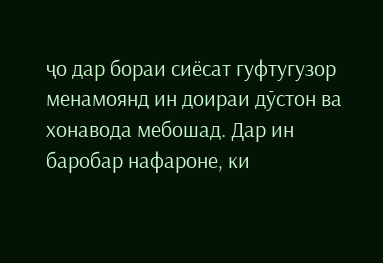ҷо дар бораи сиёсат гуфтугузор менамоянд ин доираи дӯстон ва хонавода мебошад. Дар ин баробар нафароне, ки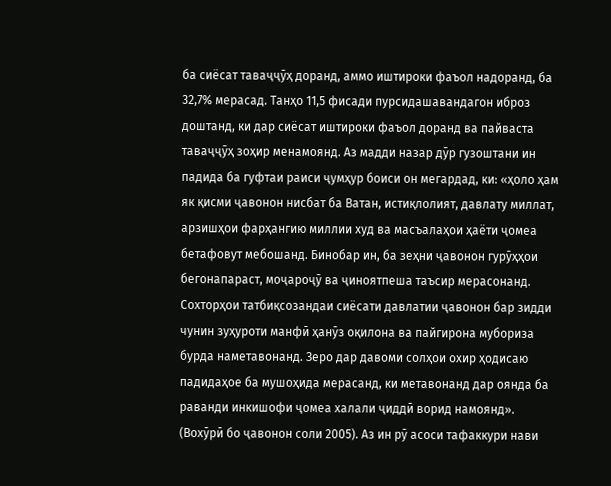ба сиёсат таваҷҷӯҳ доранд, аммо иштироки фаъол надоранд, ба 32,7% мерасад. Танҳо 11,5 фисади пурсидашавандагон иброз доштанд, ки дар сиёсат иштироки фаъол доранд ва пайваста таваҷҷӯҳ зоҳир менамоянд. Аз мадди назар дӯр гузоштани ин падида ба гуфтаи раиси ҷумҳур боиси он мегардад, ки: «ҳоло ҳам як қисми ҷавонон нисбат ба Ватан, истиқлолият, давлату миллат, арзишҳои фарҳангию миллии худ ва масъалаҳои ҳаёти ҷомеа бетафовут мебошанд. Бинобар ин, ба зеҳни ҷавонон гурӯҳҳои бегонапараст, моҷароҷӯ ва ҷиноятпеша таъсир мерасонанд. Сохторҳои татбиқсозандаи сиёсати давлатии ҷавонон бар зидди чунин зуҳуроти манфӣ ҳанӯз оқилона ва пайгирона мубориза бурда наметавонанд. Зеро дар давоми солҳои охир ҳодисаю падидаҳое ба мушоҳида мерасанд, ки метавонанд дар оянда ба раванди инкишофи ҷомеа халали ҷиддӣ ворид намоянд». (Вохӯрӣ бо ҷавонон соли 2005). Аз ин рӯ асоси тафаккури нави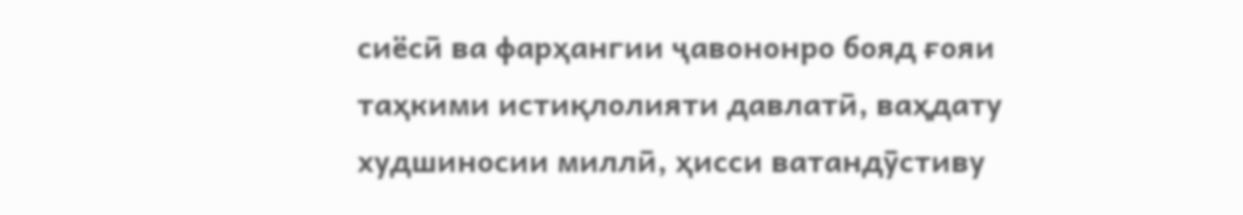сиёсӣ ва фарҳангии ҷавононро бояд ғояи таҳкими истиқлолияти давлатӣ, ваҳдату худшиносии миллӣ, ҳисси ватандӯстиву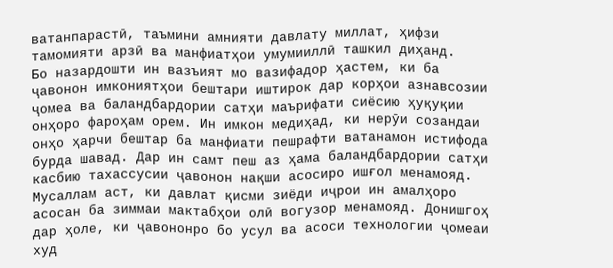ватанпарастӣ, таъмини амнияти давлату миллат, ҳифзи тамомияти арзӣ ва манфиатҳои умумииллӣ ташкил диҳанд.
Бо назардошти ин вазъият мо вазифадор ҳастем, ки ба ҷавонон имкониятҳои бештари иштирок дар корҳои азнавсозии ҷомеа ва баландбардории сатҳи маърифати сиёсию ҳуқуқии онҳоро фароҳам орем. Ин имкон медиҳад, ки нерӯи созандаи онҳо ҳарчи бештар ба манфиати пешрафти ватанамон истифода бурда шавад. Дар ин самт пеш аз ҳама баландбардории сатҳи касбию тахассусии ҷавонон нақши асосиро ишғол менамояд. Мусаллам аст, ки давлат қисми зиёди иҷрои ин амалҳоро асосан ба зиммаи мактабҳои олӣ вогузор менамояд. Донишгоҳ дар ҳоле, ки ҷавононро бо усул ва асоси технологии ҷомеаи худ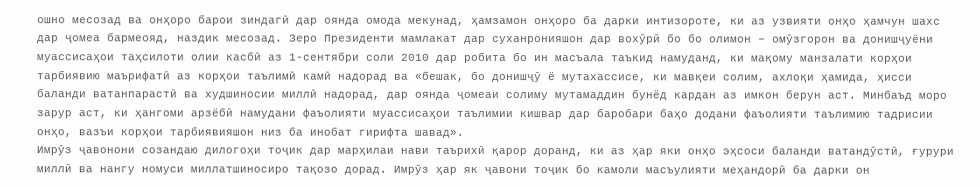ошно месозад ва онҳоро барои зиндагӣ дар оянда омода мекунад, ҳамзамон онҳоро ба дарки интизороте, ки аз узвияти онҳо ҳамчун шахс дар ҷомеа бармеояд, наздик месозад. Зеро Президенти мамлакат дар суханронияшон дар вохӯрӣ бо бо олимон – омӯзгорон ва донишҷуёни муассисаҳои таҳсилоти олии касбӣ аз 1-сентябри соли 2010 дар робита бо ин масъала таъкид намуданд, ки мақому манзалати корҳои тарбиявию маърифатӣ аз корҳои таълимӣ камӣ надорад ва «бешак, бо донишҷӯ ё мутахассисе, ки мавқеи солим, ахлоқи ҳамида, ҳисси баланди ватанпарастӣ ва худшиносии миллӣ надорад, дар оянда ҷомеаи солиму мутамаддин бунёд кардан аз имкон берун аст. Минбаъд моро зарур аст, ки ҳангоми арзёбӣ намудани фаъолияти муассисаҳои таълимии кишвар дар баробари баҳо додани фаъолияти таълимию тадрисии онҳо, вазъи корҳои тарбиявияшон низ ба инобат гирифта шавад».
Имрӯз ҷавонони созандаю дилогоҳи тоҷик дар марҳилаи нави таърихӣ қарор доранд, ки аз ҳар яки онҳо эҳсоси баланди ватандӯстӣ, ғурури миллӣ ва нангу номуси миллатшиносиро тақозо дорад. Имрӯз ҳар як ҷавони тоҷик бо камоли масъулияти меҳандорӣ ба дарки он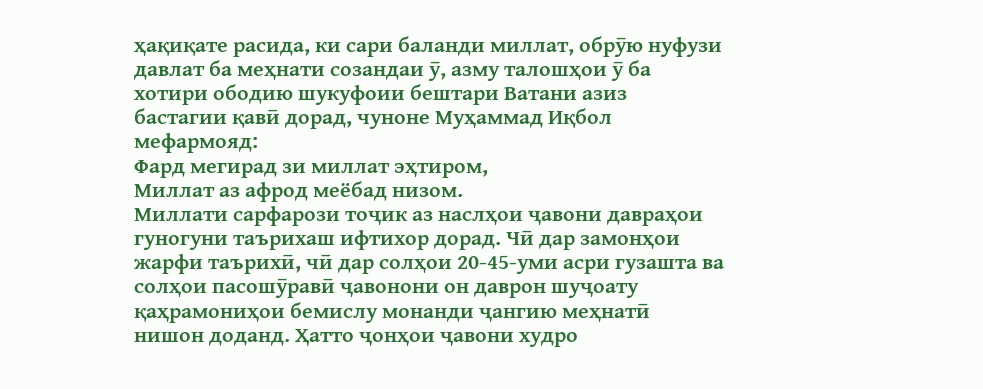ҳақиқате расида, ки сари баланди миллат, обрӯю нуфузи давлат ба меҳнати созандаи ӯ, азму талошҳои ӯ ба хотири ободию шукуфоии бештари Ватани азиз бастагии қавӣ дорад, чуноне Муҳаммад Иқбол мефармояд:
Фард мегирад зи миллат эҳтиром,
Миллат аз афрод меёбад низом.
Миллати сарфарози тоҷик аз наслҳои ҷавони давраҳои гуногуни таърихаш ифтихор дорад. Чӣ дар замонҳои жарфи таърихӣ, чӣ дар солҳои 20-45-уми асри гузашта ва солҳои пасошӯравӣ ҷавонони он даврон шуҷоату қаҳрамониҳои бемислу монанди ҷангию меҳнатӣ нишон доданд. Ҳатто ҷонҳои ҷавони худро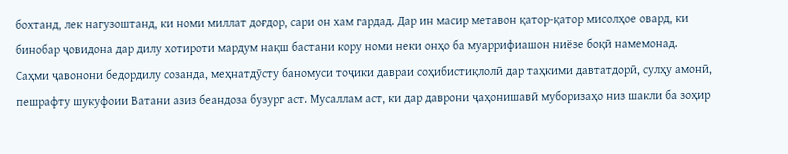бохтанд, лек нагузоштанд, ки номи миллат доғдор, сари он хам гардад. Дар ин масир метавон қатор-қатор мисолҳое овард, ки бинобар ҷовидона дар дилу хотироти мардум нақш бастани кору номи неки онҳо ба муаррифиашон ниёзе боқӣ намемонад.
Саҳми ҷавонони бедордилу созанда, меҳнатдӯсту баномуси тоҷики давраи соҳибистиқлолӣ дар таҳкими давтатдорӣ, сулҳу амонӣ, пешрафту шукуфоии Ватани азиз беандоза бузург аст. Мусаллам аст, ки дар даврони ҷаҳонишавӣ муборизаҳо низ шакли ба зоҳир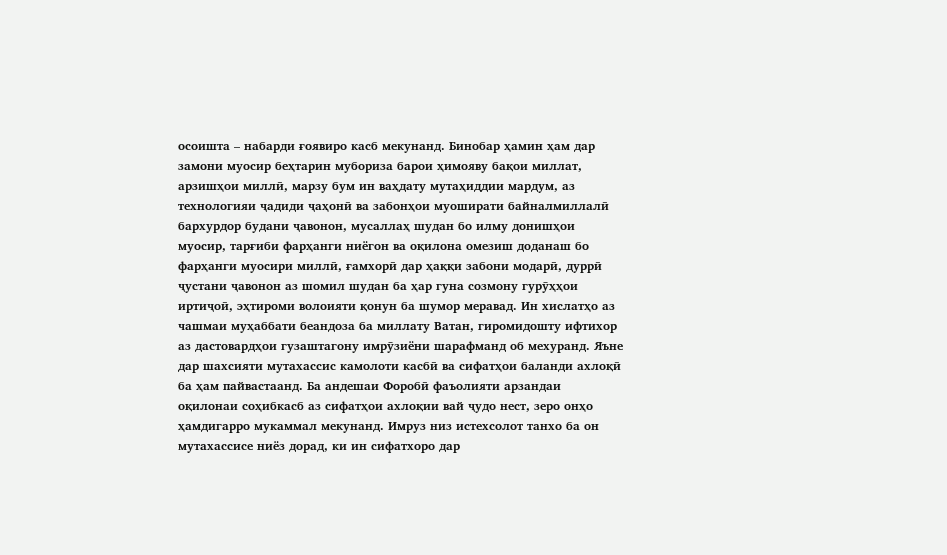осоишта – набарди ғоявиро касб мекунанд. Бинобар ҳамин ҳам дар замони муосир беҳтарин мубориза барои ҳимояву бақои миллат, арзишҳои миллӣ, марзу бум ин ваҳдату мутаҳиддии мардум, аз технологияи ҷадиди ҷаҳонӣ ва забонҳои муоширати байналмиллалӣ бархурдор будани ҷавонон, мусаллаҳ шудан бо илму донишҳои муосир, тарғиби фарҳанги ниёгон ва оқилона омезиш доданаш бо фарҳанги муосири миллӣ, ғамхорӣ дар ҳаққи забони модарӣ, дуррӣ ҷустани ҷавонон аз шомил шудан ба ҳар гуна созмону гурӯҳҳои иртиҷоӣ, эҳтироми волоияти қонун ба шумор меравад. Ин хислатҳо аз чашмаи муҳаббати беандоза ба миллату Ватан, гиромидошту ифтихор аз дастовардҳои гузаштагону имрӯзиёни шарафманд об мехуранд. Яъне дар шахсияти мутахассис камолоти касбӣ ва сифатҳои баланди ахлоқӣ ба ҳам пайвастаанд. Ба андешаи Форобӣ фаъолияти арзандаи оқилонаи соҳибкасб аз сифатҳои ахлоқии вай ҷудо нест, зеро онҳо ҳамдигарро мукаммал мекунанд. Имруз низ истехсолот танхо ба он мутахассисе ниёз дорад, ки ин сифатхоро дар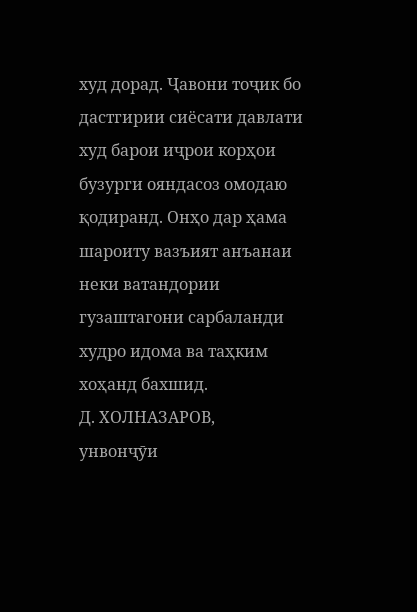худ дорад. Ҷавони тоҷик бо дастгирии сиёсати давлати худ барои иҷрои корҳои бузурги ояндасоз омодаю қодиранд. Онҳо дар ҳама шароиту вазъият анъанаи неки ватандории гузаштагони сарбаланди худро идома ва таҳким хоҳанд бахшид.
Д. ХОЛНАЗАРОВ,
унвонҷӯи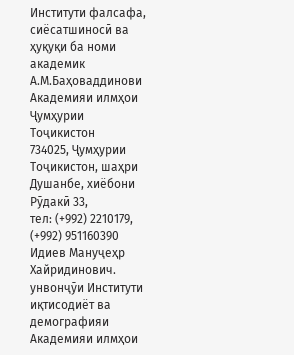Институти фалсафа, сиёсатшиносӣ ва
ҳуқуқи ба номи академик А.М.Баҳоваддинови
Академияи илмҳои Ҷумҳурии Тоҷикистон
734025, Ҷумҳурии Тоҷикистон, шаҳри Душанбе, хиёбони Рӯдакӣ 33,
тел: (+992) 2210179, (+992) 951160390
Идиев Мануҷеҳр Хайридинович.
унвонҷӯи Институти иқтисодиёт ва демографияи
Академияи илмҳои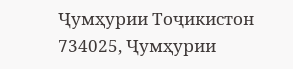Ҷумҳурии Тоҷикистон
734025, Ҷумҳурии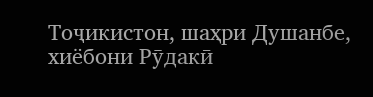Тоҷикистон, шаҳри Душанбе, хиёбони Рӯдакӣ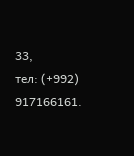33,
тел: (+992) 917166161.